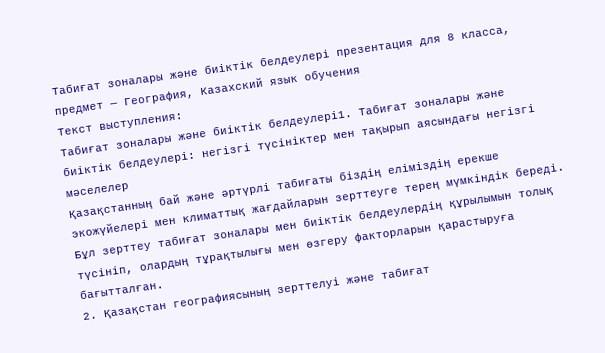Табиғат зоналары және биіктік белдеулері презентация для 8 класса, предмет — География, Казахский язык обучения
Текст выступления:
Табиғат зоналары және биіктік белдеулері1. Табиғат зоналары және биіктік белдеулері: негізгі түсініктер мен тақырып аясындағы негізгі мәселелер
Қазақстанның бай және әртүрлі табиғаты біздің еліміздің ерекше экожүйелері мен климаттық жағдайларын зерттеуге терең мүмкіндік береді. Бұл зерттеу табиғат зоналары мен биіктік белдеулердің құрылымын толық түсініп, олардың тұрақтылығы мен өзгеру факторларын қарастыруға бағытталған.
2. Қазақстан географиясының зерттелуі және табиғат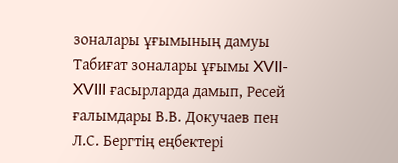зоналары ұғымының дамуы
Табиғат зоналары ұғымы XVII-XVIII ғасырларда дамып, Ресей ғалымдары В.В. Докучаев пен Л.С. Бергтің еңбектері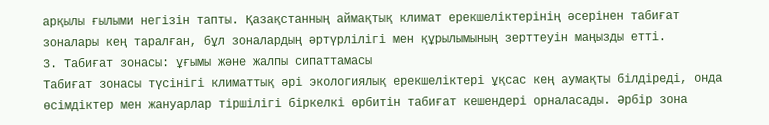арқылы ғылыми негізін тапты. Қазақстанның аймақтық климат ерекшеліктерінің әсерінен табиғат зоналары кең таралған, бұл зоналардың әртүрлілігі мен құрылымының зерттеуін маңызды етті.
3. Табиғат зонасы: ұғымы және жалпы сипаттамасы
Табиғат зонасы түсінігі климаттық әрі экологиялық ерекшеліктері ұқсас кең аумақты білдіреді, онда өсімдіктер мен жануарлар тіршілігі біркелкі өрбитін табиғат кешендері орналасады. Әрбір зона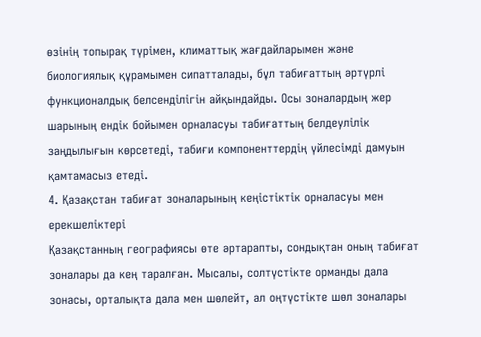өзінің топырақ түрімен, климаттық жағдайларымен және биологиялық құрамымен сипатталады, бұл табиғаттың әртүрлі функционалдық белсенділігін айқындайды. Осы зоналардың жер шарының ендік бойымен орналасуы табиғаттың белдеулілік заңдылығын көрсетеді, табиғи компоненттердің үйлесімді дамуын қамтамасыз етеді.
4. Қазақстан табиғат зоналарының кеңістіктік орналасуы мен ерекшеліктері
Қазақстанның географиясы өте әртарапты, сондықтан оның табиғат зоналары да кең таралған. Мысалы, солтүстікте орманды дала зонасы, орталықта дала мен шөлейт, ал оңтүстікте шөл зоналары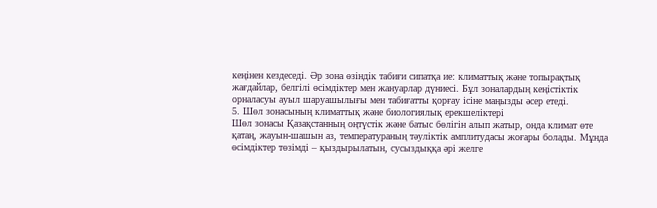кеңінен кездеседі. Әр зона өзіндік табиғи сипатқа ие: климаттық және топырақтық жағдайлар, белгілі өсімдіктер мен жануарлар дүниесі. Бұл зоналардың кеңістіктік орналасуы ауыл шаруашылығы мен табиғатты қорғау ісіне маңызды әсер етеді.
5. Шөл зонасының климаттық және биологиялық ерекшеліктері
Шөл зонасы Қазақстанның оңтүстік және батыс бөлігін алып жатыр, онда климат өте қатаң, жауын-шашын аз, температураның тәуліктік амплитудасы жоғары болады. Мұнда өсімдіктер төзімді – қыздырылатын, сусыздыққа әрі желге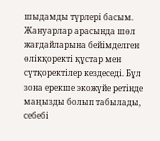шыдамды түрлері басым. Жануарлар арасында шөл жағдайларына бейімделген өлікқоректі құстар мен сүтқоректілер кездеседі. Бұл зона ерекше экожүйе ретінде маңызды болып табылады, себебі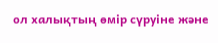ол халықтың өмір сүруіне және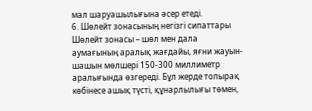мал шаруашылығына әсер етеді.
6. Шөлейт зонасының негізгі сипаттары
Шөлейт зонасы – шөл мен дала аумағының аралық жағдайы, яғни жауын-шашын мөлшері 150-300 миллиметр аралығында өзгереді. Бұл жерде топырақ көбінесе ашық түсті, құнарлылығы төмен,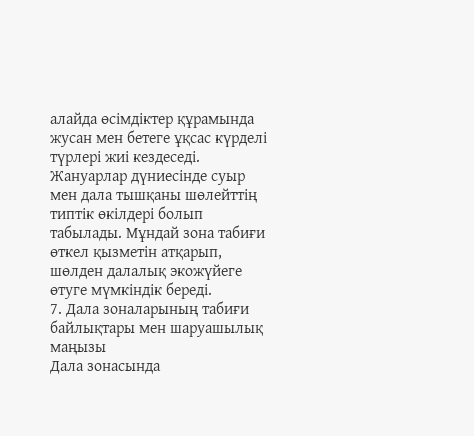алайда өсімдіктер құрамында жусан мен бетеге ұқсас күрделі түрлері жиі кездеседі. Жануарлар дүниесінде суыр мен дала тышқаны шөлейттің типтік өкілдері болып табылады. Мұндай зона табиғи өткел қызметін атқарып, шөлден далалық экожүйеге өтуге мүмкіндік береді.
7. Дала зоналарының табиғи байлықтары мен шаруашылық маңызы
Дала зонасында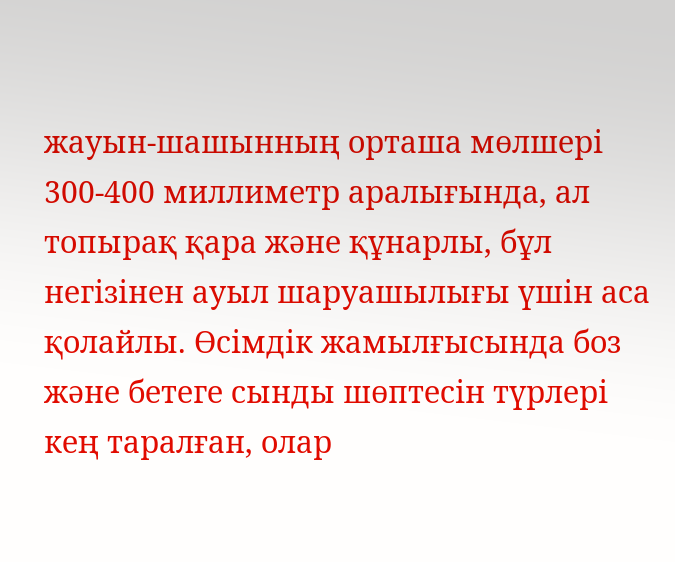жауын-шашынның орташа мөлшері 300-400 миллиметр аралығында, ал топырақ қара және құнарлы, бұл негізінен ауыл шаруашылығы үшін аса қолайлы. Өсімдік жамылғысында боз және бетеге сынды шөптесін түрлері кең таралған, олар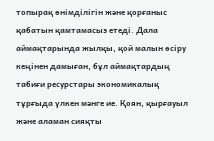топырақ өнімділігін және қорғаныс қабатын қамтамасыз етеді. Дала аймақтарында жылқы, қой малын өсіру кеңінен дамыған, бұл аймақтардың табиғи ресурстары экономикалық тұрғыда үлкен мәнге ие. Қоян, қырғауыл және аламан сияқты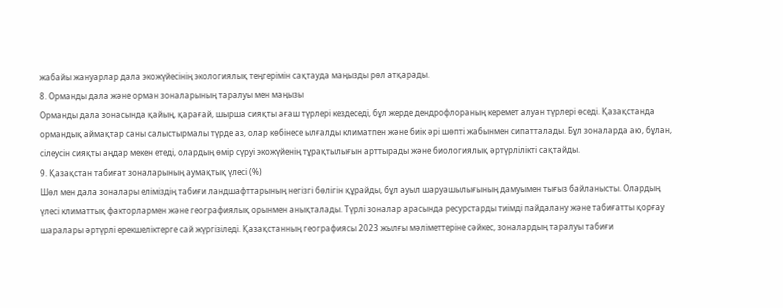жабайы жануарлар дала экожүйесінің экологиялық теңгерімін сақтауда маңызды рөл атқарады.
8. Орманды дала және орман зоналарының таралуы мен маңызы
Орманды дала зонасында қайың, қарағай, шырша сияқты ағаш түрлері кездеседі, бұл жерде дендрофлораның керемет алуан түрлері өседі. Қазақстанда ормандық аймақтар саны салыстырмалы түрде аз, олар көбінесе ылғалды климатпен және биік әрі шөпті жабынмен сипатталады. Бұл зоналарда аю, бұлан, сілеусін сияқты аңдар мекен етеді, олардың өмір сүруі экожүйенің тұрақтылығын арттырады және биологиялық әртүрлілікті сақтайды.
9. Қазақстан табиғат зоналарының аумақтық үлесі (%)
Шөл мен дала зоналары еліміздің табиғи ландшафттарының негізгі бөлігін құрайды, бұл ауыл шаруашылығының дамуымен тығыз байланысты. Олардың үлесі климаттық факторлармен және географиялық орынмен анықталады. Түрлі зоналар арасында ресурстарды тиімді пайдалану және табиғатты қорғау шаралары әртүрлі ерекшеліктерге сай жүргізіледі. Қазақстанның географиясы 2023 жылғы мәліметтеріне сәйкес, зоналардың таралуы табиғи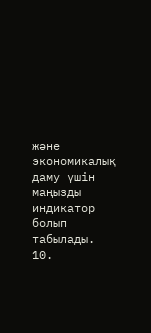және экономикалық даму үшін маңызды индикатор болып табылады.
10.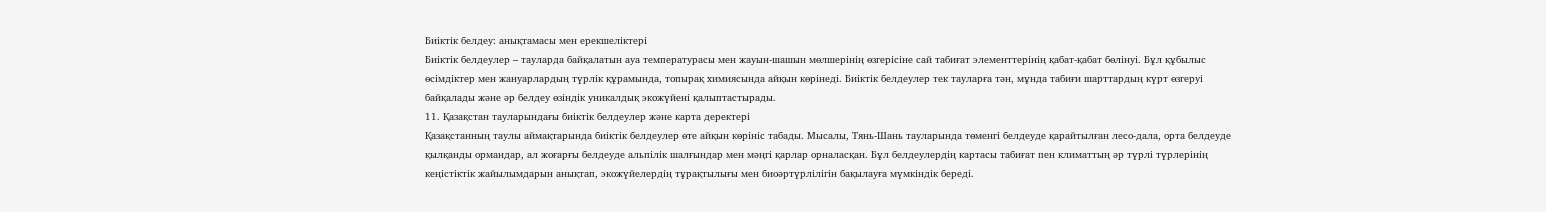Биіктік белдеу: анықтамасы мен ерекшеліктері
Биіктік белдеулер – тауларда байқалатын ауа температурасы мен жауын-шашын мөлшерінің өзгерісіне сай табиғат элементтерінің қабат-қабат бөлінуі. Бұл құбылыс өсімдіктер мен жануарлардың түрлік құрамында, топырақ химиясында айқын көрінеді. Биіктік белдеулер тек тауларға тән, мұнда табиғи шарттардың күрт өзгеруі байқалады және әр белдеу өзіндік уникалдық экожүйені қалыптастырады.
11. Қазақстан тауларындағы биіктік белдеулер және карта деректері
Қазақстанның таулы аймақтарында биіктік белдеулер өте айқын көрініс табады. Мысалы, Тянь-Шань тауларында төменгі белдеуде қарайтылған лесо-дала, орта белдеуде қылқанды ормандар, ал жоғарғы белдеуде альпілік шалғындар мен мәңгі қарлар орналасқан. Бұл белдеулердің картасы табиғат пен климаттың әр түрлі түрлерінің кеңістіктік жайылымдарын анықтап, экожүйелердің тұрақтылығы мен биоәртүрлілігін бақылауға мүмкіндік береді.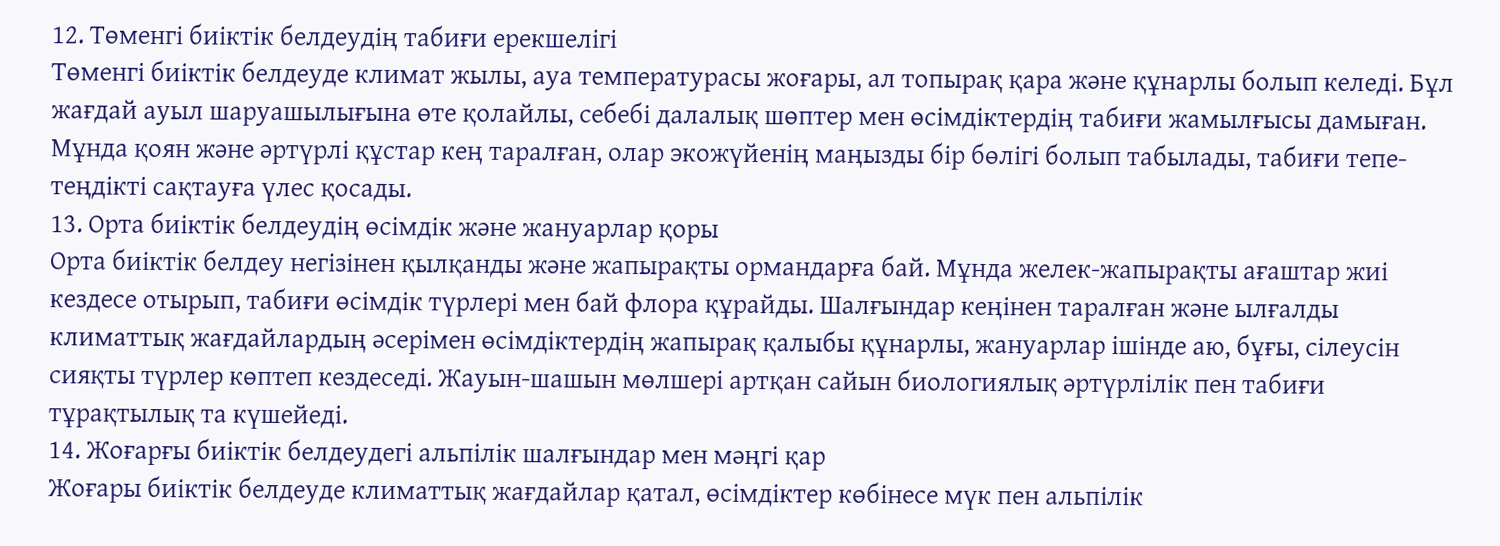12. Төменгі биіктік белдеудің табиғи ерекшелігі
Төменгі биіктік белдеуде климат жылы, ауа температурасы жоғары, ал топырақ қара және құнарлы болып келеді. Бұл жағдай ауыл шаруашылығына өте қолайлы, себебі далалық шөптер мен өсімдіктердің табиғи жамылғысы дамыған. Мұнда қоян және әртүрлі құстар кең таралған, олар экожүйенің маңызды бір бөлігі болып табылады, табиғи тепе-теңдікті сақтауға үлес қосады.
13. Орта биіктік белдеудің өсімдік және жануарлар қоры
Орта биіктік белдеу негізінен қылқанды және жапырақты ормандарға бай. Мұнда желек-жапырақты ағаштар жиі кездесе отырып, табиғи өсімдік түрлері мен бай флора құрайды. Шалғындар кеңінен таралған және ылғалды климаттық жағдайлардың әсерімен өсімдіктердің жапырақ қалыбы құнарлы, жануарлар ішінде аю, бұғы, сілеусін сияқты түрлер көптеп кездеседі. Жауын-шашын мөлшері артқан сайын биологиялық әртүрлілік пен табиғи тұрақтылық та күшейеді.
14. Жоғарғы биіктік белдеудегі альпілік шалғындар мен мәңгі қар
Жоғары биіктік белдеуде климаттық жағдайлар қатал, өсімдіктер көбінесе мүк пен альпілік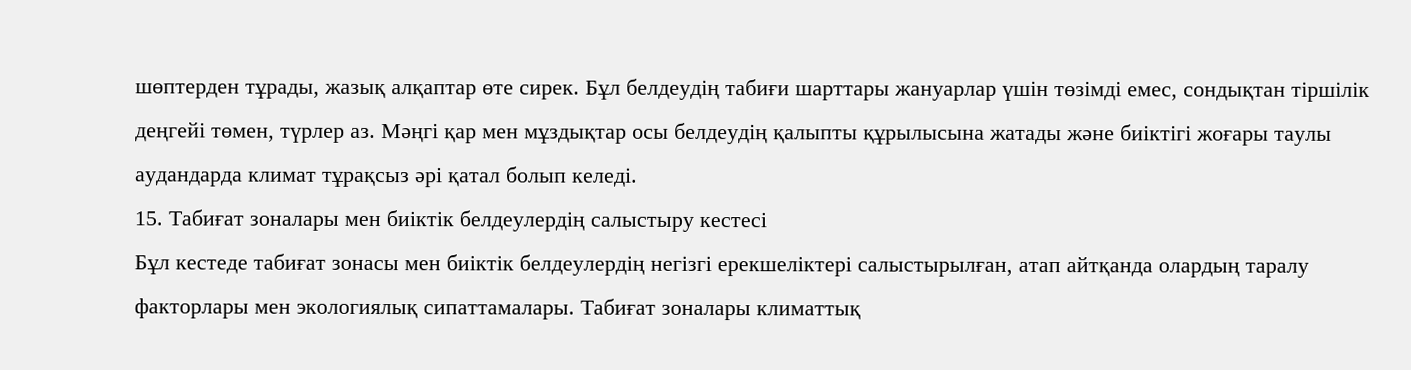шөптерден тұрады, жазық алқаптар өте сирек. Бұл белдеудің табиғи шарттары жануарлар үшін төзімді емес, сондықтан тіршілік деңгейі төмен, түрлер аз. Мәңгі қар мен мұздықтар осы белдеудің қалыпты құрылысына жатады және биіктігі жоғары таулы аудандарда климат тұрақсыз әрі қатал болып келеді.
15. Табиғат зоналары мен биіктік белдеулердің салыстыру кестесі
Бұл кестеде табиғат зонасы мен биіктік белдеулердің негізгі ерекшеліктері салыстырылған, атап айтқанда олардың таралу факторлары мен экологиялық сипаттамалары. Табиғат зоналары климаттық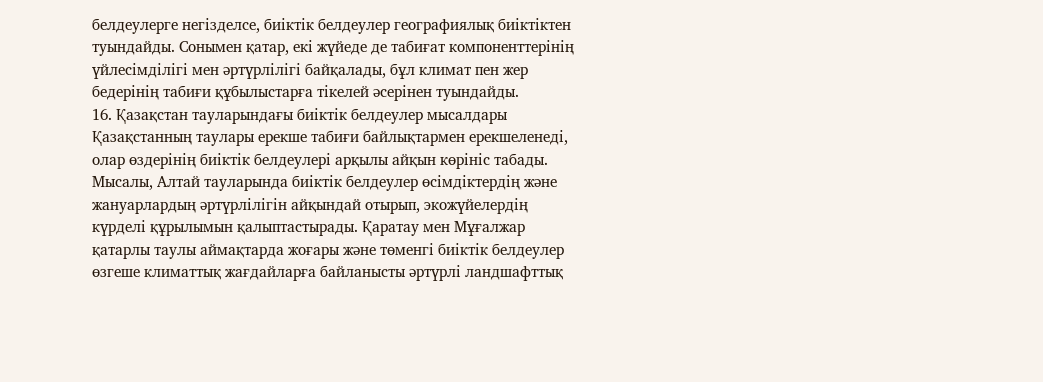белдеулерге негізделсе, биіктік белдеулер географиялық биіктіктен туындайды. Сонымен қатар, екі жүйеде де табиғат компоненттерінің үйлесімділігі мен әртүрлілігі байқалады, бұл климат пен жер бедерінің табиғи құбылыстарға тікелей әсерінен туындайды.
16. Қазақстан тауларындағы биіктік белдеулер мысалдары
Қазақстанның таулары ерекше табиғи байлықтармен ерекшеленеді, олар өздерінің биіктік белдеулері арқылы айқын көрініс табады. Мысалы, Алтай тауларында биіктік белдеулер өсімдіктердің және жануарлардың әртүрлілігін айқындай отырып, экожүйелердің күрделі құрылымын қалыптастырады. Қаратау мен Мұғалжар қатарлы таулы аймақтарда жоғары және төменгі биіктік белдеулер өзгеше климаттық жағдайларға байланысты әртүрлі ландшафттық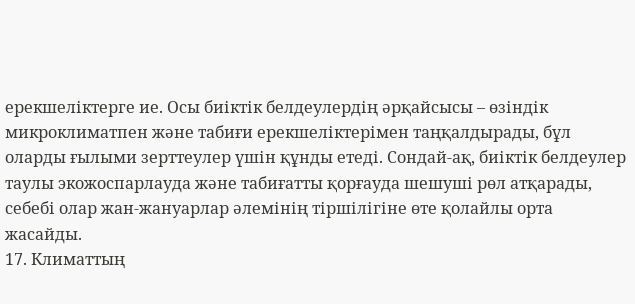ерекшеліктерге ие. Осы биіктік белдеулердің әрқайсысы – өзіндік микроклиматпен және табиғи ерекшеліктерімен таңқалдырады, бұл оларды ғылыми зерттеулер үшін құнды етеді. Сондай-ақ, биіктік белдеулер таулы экожоспарлауда және табиғатты қорғауда шешуші рөл атқарады, себебі олар жан-жануарлар әлемінің тіршілігіне өте қолайлы орта жасайды.
17. Климаттың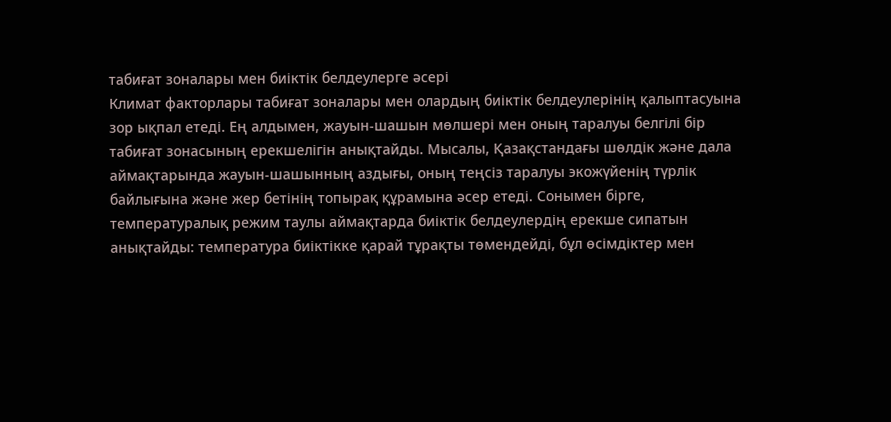табиғат зоналары мен биіктік белдеулерге әсері
Климат факторлары табиғат зоналары мен олардың биіктік белдеулерінің қалыптасуына зор ықпал етеді. Ең алдымен, жауын-шашын мөлшері мен оның таралуы белгілі бір табиғат зонасының ерекшелігін анықтайды. Мысалы, Қазақстандағы шөлдік және дала аймақтарында жауын-шашынның аздығы, оның теңсіз таралуы экожүйенің түрлік байлығына және жер бетінің топырақ құрамына әсер етеді. Сонымен бірге, температуралық режим таулы аймақтарда биіктік белдеулердің ерекше сипатын анықтайды: температура биіктікке қарай тұрақты төмендейді, бұл өсімдіктер мен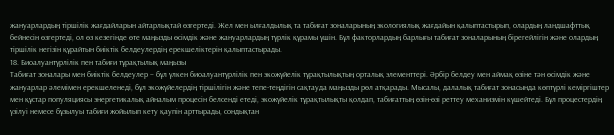жануарлардың тіршілік жағдайларын айтарлықтай өзгертеді. Жел мен ылғалдылық та табиғат зоналарының экологиялық жағдайын қалыптастырып, олардың ландшафттық бейнесін өзгертеді, ол өз кезегінде өте маңызды өсімдік және жануарлардың түрлік құрамы үшін. Бұл факторлардың барлығы табиғат зоналарының бірегейлігін және олардың тіршілік негізін құрайтын биіктік белдеулердің ерекшеліктерін қалыптастырады.
18. Биоалуантүрлілік пен табиғи тұрақтылық маңызы
Табиғат зоналары мен биіктік белдеулер – бұл үлкен биоалуантүрлілік пен экожүйелік тұрақтылықтың орталық элементтері. Әрбір белдеу мен аймақ өзіне тән өсімдік және жануарлар әлемімен ерекшеленеді, бұл экожүйелердің тіршілігін және тепе-теңдігін сақтауда маңызды рөл атқарады. Мысалы, далалық табиғат зонасында көптүрлі кеміргіштер мен құстар популяциясы энергетикалық айналым процесін белсенді етеді, экожүйелік тұрақтылықты қолдап, табиғаттың өзін-өзі реттеу механизмін күшейтеді. Бұл процестердің үзілуі немесе бұзылуы табиғи жойылып кету қаупін арттырады, сондықтан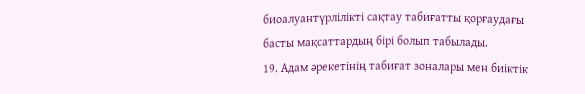биоалуантүрлілікті сақтау табиғатты қорғаудағы басты мақсаттардың бірі болып табылады.
19. Адам әрекетінің табиғат зоналары мен биіктік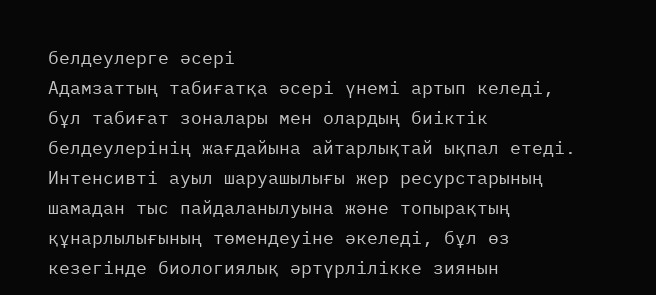белдеулерге әсері
Адамзаттың табиғатқа әсері үнемі артып келеді, бұл табиғат зоналары мен олардың биіктік белдеулерінің жағдайына айтарлықтай ықпал етеді. Интенсивті ауыл шаруашылығы жер ресурстарының шамадан тыс пайдаланылуына және топырақтың құнарлылығының төмендеуіне әкеледі, бұл өз кезегінде биологиялық әртүрлілікке зиянын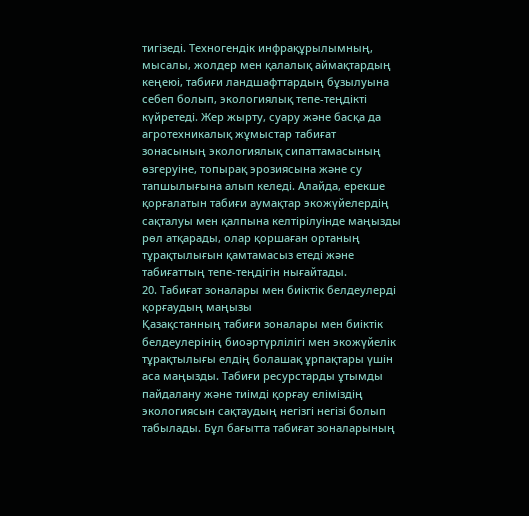тигізеді. Техногендік инфрақұрылымның, мысалы, жолдер мен қалалық аймақтардың кеңеюі, табиғи ландшафттардың бұзылуына себеп болып, экологиялық тепе-теңдікті күйретеді. Жер жырту, суару және басқа да агротехникалық жұмыстар табиғат зонасының экологиялық сипаттамасының өзгеруіне, топырақ эрозиясына және су тапшылығына алып келеді. Алайда, ерекше қорғалатын табиғи аумақтар экожүйелердің сақталуы мен қалпына келтірілуінде маңызды рөл атқарады, олар қоршаған ортаның тұрақтылығын қамтамасыз етеді және табиғаттың тепе-теңдігін нығайтады.
20. Табиғат зоналары мен биіктік белдеулерді қорғаудың маңызы
Қазақстанның табиғи зоналары мен биіктік белдеулерінің биоәртүрлілігі мен экожүйелік тұрақтылығы елдің болашақ ұрпақтары үшін аса маңызды. Табиғи ресурстарды ұтымды пайдалану және тиімді қорғау еліміздің экологиясын сақтаудың негізгі негізі болып табылады. Бұл бағытта табиғат зоналарының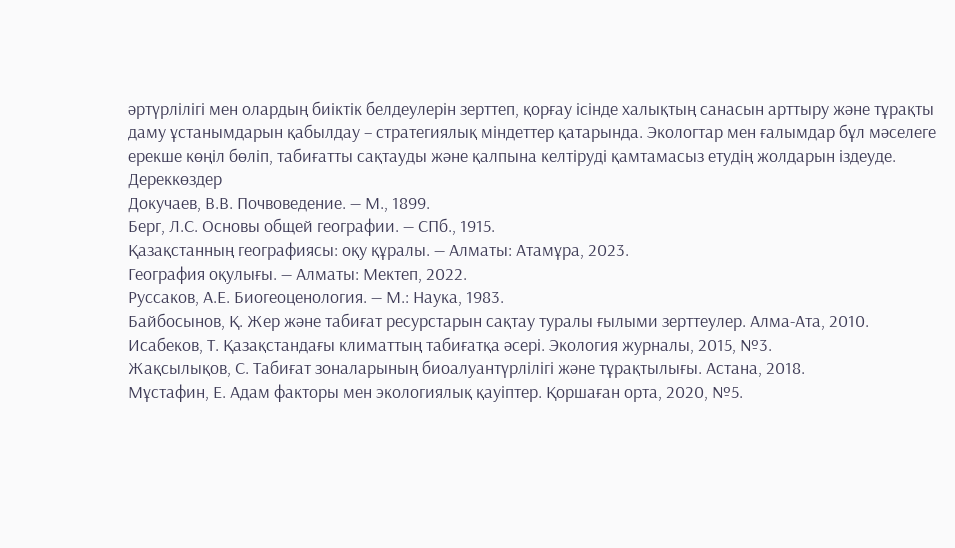әртүрлілігі мен олардың биіктік белдеулерін зерттеп, қорғау ісінде халықтың санасын арттыру және тұрақты даму ұстанымдарын қабылдау – стратегиялық міндеттер қатарында. Экологтар мен ғалымдар бұл мәселеге ерекше көңіл бөліп, табиғатты сақтауды және қалпына келтіруді қамтамасыз етудің жолдарын іздеуде.
Дереккөздер
Докучаев, В.В. Почвоведение. — М., 1899.
Берг, Л.С. Основы общей географии. — СПб., 1915.
Қазақстанның географиясы: оқу құралы. — Алматы: Атамұра, 2023.
География оқулығы. — Алматы: Мектеп, 2022.
Руссаков, А.Е. Биогеоценология. — М.: Наука, 1983.
Байбосынов, Қ. Жер және табиғат ресурстарын сақтау туралы ғылыми зерттеулер. Алма-Ата, 2010.
Исабеков, Т. Қазақстандағы климаттың табиғатқа әсері. Экология журналы, 2015, №3.
Жақсылықов, С. Табиғат зоналарының биоалуантүрлілігі және тұрақтылығы. Астана, 2018.
Мұстафин, Е. Адам факторы мен экологиялық қауіптер. Қоршаған орта, 2020, №5.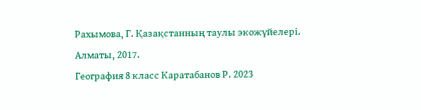Рахымова, Г. Қазақстанның таулы экожүйелері. Алматы, 2017.
География 8 класс Каратабанов Р. 2023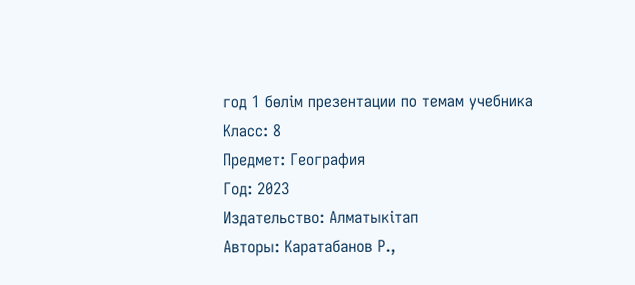год 1 бөлім презентации по темам учебника
Класс: 8
Предмет: География
Год: 2023
Издательство: Алматыкітап
Авторы: Каратабанов Р.,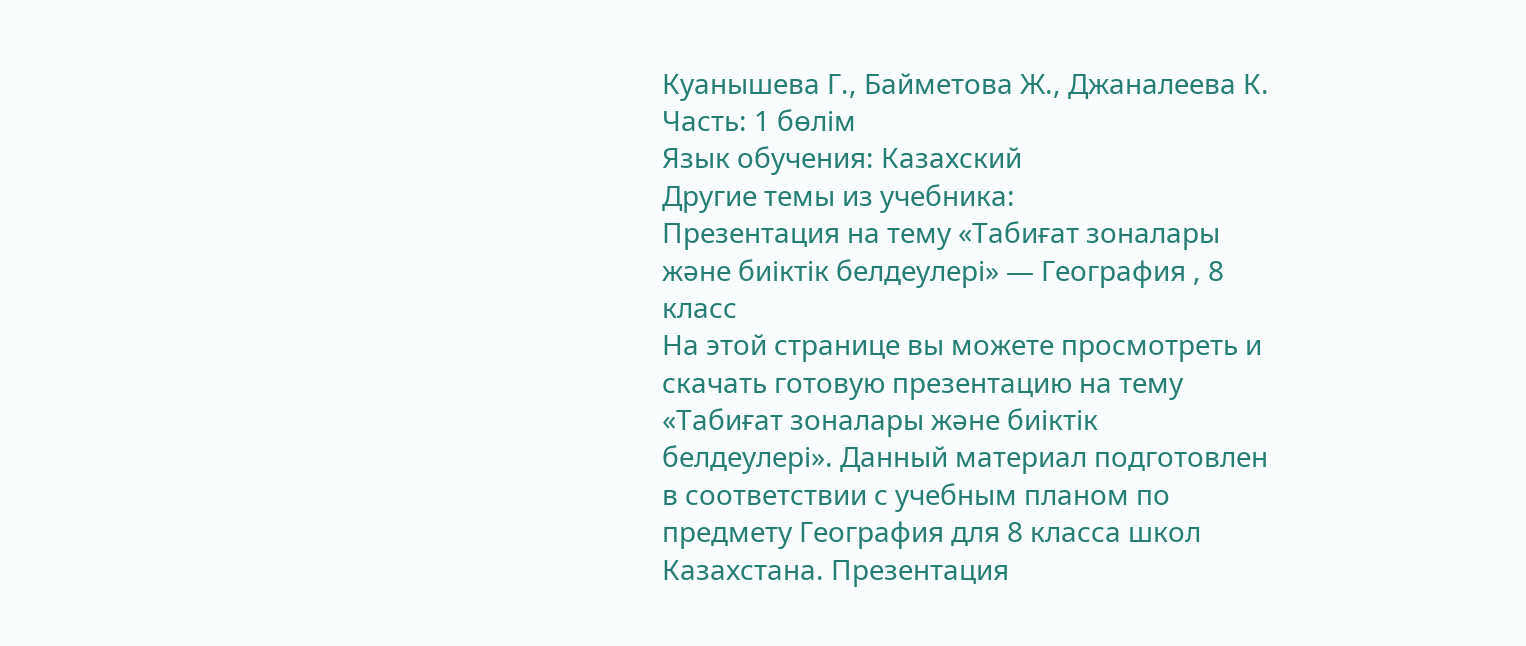Куанышева Г., Байметова Ж., Джаналеева К.
Часть: 1 бөлім
Язык обучения: Казахский
Другие темы из учебника:
Презентация на тему «Табиғат зоналары және биіктік белдеулері» — География , 8 класс
На этой странице вы можете просмотреть и скачать готовую презентацию на тему «Табиғат зоналары және биіктік белдеулері». Данный материал подготовлен в соответствии с учебным планом по предмету География для 8 класса школ Казахстана. Презентация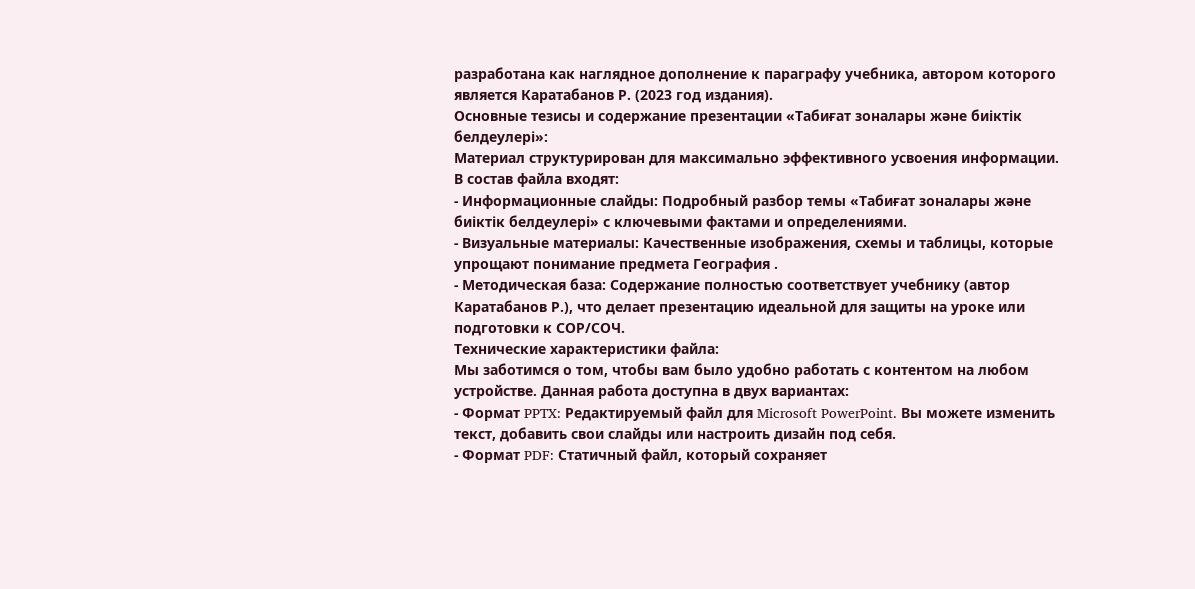разработана как наглядное дополнение к параграфу учебника, автором которого является Каратабанов Р. (2023 год издания).
Основные тезисы и содержание презентации «Табиғат зоналары және биіктік белдеулері»:
Материал структурирован для максимально эффективного усвоения информации. В состав файла входят:
- Информационные слайды: Подробный разбор темы «Табиғат зоналары және биіктік белдеулері» с ключевыми фактами и определениями.
- Визуальные материалы: Качественные изображения, схемы и таблицы, которые упрощают понимание предмета География .
- Методическая база: Содержание полностью соответствует учебнику (автор Каратабанов Р.), что делает презентацию идеальной для защиты на уроке или подготовки к СОР/СОЧ.
Технические характеристики файла:
Мы заботимся о том, чтобы вам было удобно работать с контентом на любом устройстве. Данная работа доступна в двух вариантах:
- Формат PPTX: Редактируемый файл для Microsoft PowerPoint. Вы можете изменить текст, добавить свои слайды или настроить дизайн под себя.
- Формат PDF: Статичный файл, который сохраняет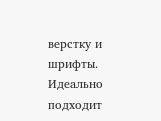верстку и шрифты. Идеально подходит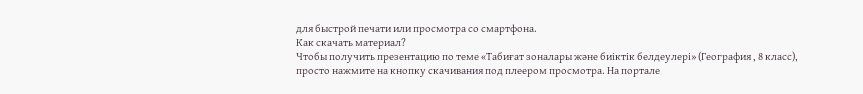для быстрой печати или просмотра со смартфона.
Как скачать материал?
Чтобы получить презентацию по теме «Табиғат зоналары және биіктік белдеулері» (География , 8 класс), просто нажмите на кнопку скачивания под плеером просмотра. На портале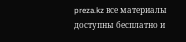preza.kz все материалы доступны бесплатно и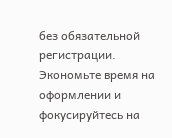без обязательной регистрации. Экономьте время на оформлении и фокусируйтесь на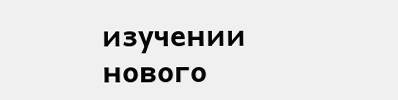изучении нового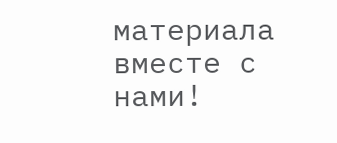материала вместе с нами!